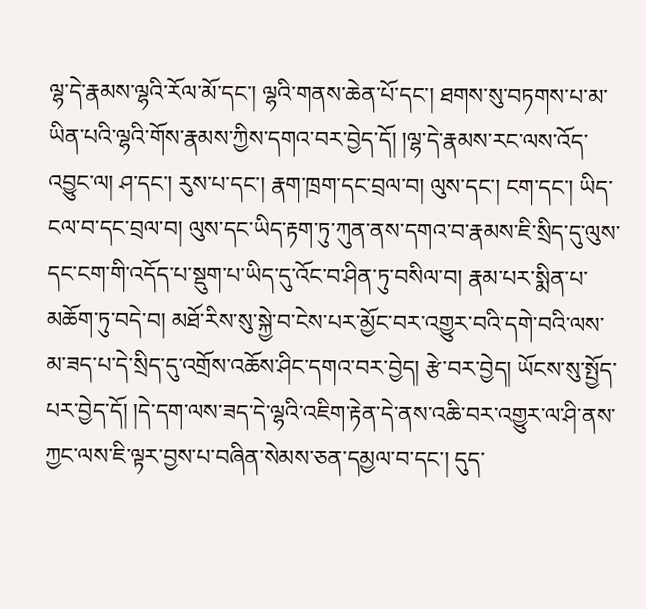ལྷ་དེ་རྣམས་ལྷའི་རོལ་མོ་དང་། ལྷའི་གནས་ཆེན་པོ་དང་། ཐགས་སུ་བཏགས་པ་མ་ཡིན་པའི་ལྷའི་གོས་རྣམས་ཀྱིས་དགའ་བར་བྱེད་དོ། །ལྷ་དེ་རྣམས་རང་ལས་འོད་འབྱུང་ལ། ཤ་དང་། རུས་པ་དང་། རྣག་ཁྲག་དང་བྲལ་བ། ལུས་དང་། ངག་དང་། ཡིད་ངལ་བ་དང་བྲལ་བ། ལུས་དང་ཡིད་རྟག་ཏུ་ཀུན་ནས་དགའ་བ་རྣམས་ཇི་སྲིད་དུ་ལུས་དང་ངག་གི་འདོད་པ་སྡུག་པ་ཡིད་དུ་འོང་བ་ཤིན་ཏུ་བསིལ་བ། རྣམ་པར་སྨིན་པ་མཆོག་ཏུ་བདེ་བ། མཐོ་རིས་སུ་སྐྱེ་བ་ངེས་པར་མྱོང་བར་འགྱུར་བའི་དགེ་བའི་ལས་མ་ཟད་པ་དེ་སྲིད་དུ་འགྲོས་འཆོས་ཤིང་དགའ་བར་བྱེད། རྩེ་བར་བྱེད། ཡོངས་སུ་སྤྱོད་པར་བྱེད་དོ། །དེ་དག་ལས་ཟད་དེ་ལྷའི་འཇིག་རྟེན་དེ་ནས་འཆི་བར་འགྱུར་ལ་ཤི་ནས་ཀྱང་ལས་ཇི་ལྟར་བྱས་པ་བཞིན་སེམས་ཅན་དམྱལ་བ་དང་། དུད་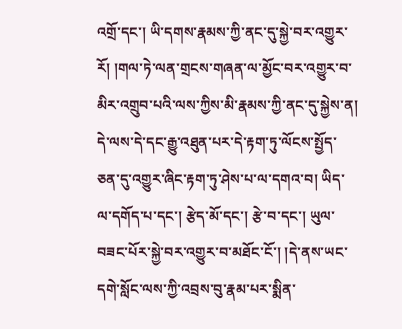འགྲོ་དང་། ཡི་དགས་རྣམས་ཀྱི་ནང་དུ་སྐྱེ་བར་འགྱུར་རོ། །གལ་ཏེ་ལན་གྲངས་གཞན་ལ་མྱོང་བར་འགྱུར་བ་མིར་འགྲུབ་པའི་ལས་ཀྱིས་མི་རྣམས་ཀྱི་ནང་དུ་སྐྱེས་ན། དེ་ལས་དེ་དང་རྒྱུ་འཐུན་པར་དེ་རྟག་ཏུ་ལོངས་སྤྱོད་ཅན་དུ་འགྱུར་ཞིང་རྟག་ཏུ་ཤེས་པ་ལ་དགའ་བ། ཡིད་ལ་དགོད་པ་དང་། རྩེད་མོ་དང་། རྩེ་བ་དང་། ཡུལ་བཟང་པོར་སྐྱེ་བར་འགྱུར་བ་མཐོང་ངོ་། །དེ་ནས་ཡང་དགེ་སློང་ལས་ཀྱི་འབྲས་བུ་རྣམ་པར་སྨིན་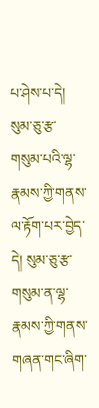པ་ཤེས་པ་དེ། སུམ་ཅུ་རྩ་གསུམ་པའི་ལྷ་རྣམས་ཀྱི་གནས་ལ་རྟོག་པར་བྱེད་དེ། སུམ་ཅུ་རྩ་གསུམ་ན་ལྷ་རྣམས་ཀྱི་གནས་གཞན་གང་ཞིག་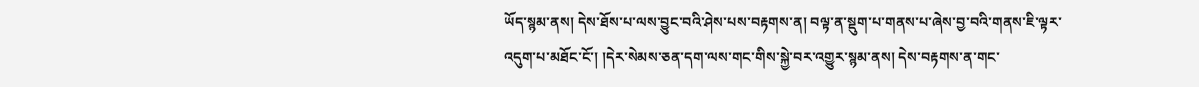ཡོད་སྙམ་ནས། དེས་ཐོས་པ་ལས་བྱུང་བའི་ཤེས་པས་བརྟགས་ན། བལྟ་ན་སྡུག་པ་གནས་པ་ཞེས་བྱ་བའི་གནས་ཇི་ལྟར་འདུག་པ་མཐོང་ངོ་། །དེར་སེམས་ཅན་དག་ལས་གང་གིས་སྐྱེ་བར་འགྱུར་སྙམ་ནས། དེས་བརྟགས་ན་གང་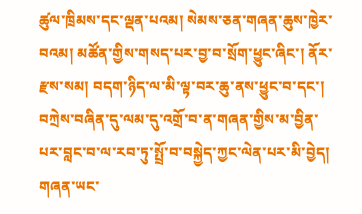ཚུལ་ཁྲིམས་དང་ལྡན་པའམ། སེམས་ཅན་གཞན་ཆུས་ཁྱེར་བའམ། མཚོན་གྱིས་གསད་པར་བྱ་བ་སྲོག་ཕྱུང་ཞིང་། ནོར་རྫས་སམ། བདག་ཉིད་ལ་མི་ལྟ་བར་ཆུ་ནས་ཕྱུང་བ་དང་། བཀྲེས་བཞིན་དུ་ལམ་དུ་འགྲོ་བ་ན་གཞན་གྱིས་མ་བྱིན་པར་བླང་བ་ལ་རབ་ཏུ་སྤྲོ་བ་བསྐྱེད་ཀྱང་ལེན་པར་མི་བྱེད། གཞན་ཡང་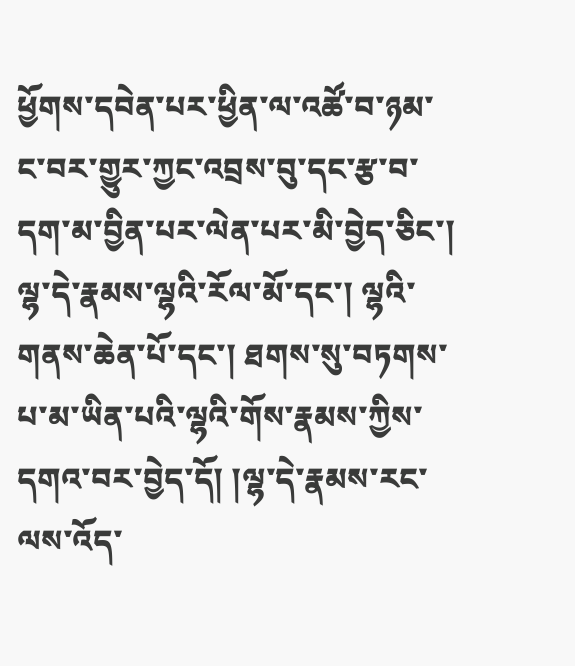ཕྱོགས་དབེན་པར་ཕྱིན་ལ་འཚོ་བ་ཉམ་ང་བར་གྱུར་ཀྱང་འབྲས་བུ་དང་རྩ་བ་དག་མ་བྱིན་པར་ལེན་པར་མི་བྱེད་ཅིང་།
ལྷ་དེ་རྣམས་ལྷའི་རོལ་མོ་དང་། ལྷའི་གནས་ཆེན་པོ་དང་། ཐགས་སུ་བཏགས་པ་མ་ཡིན་པའི་ལྷའི་གོས་རྣམས་ཀྱིས་དགའ་བར་བྱེད་དོ། །ལྷ་དེ་རྣམས་རང་ལས་འོད་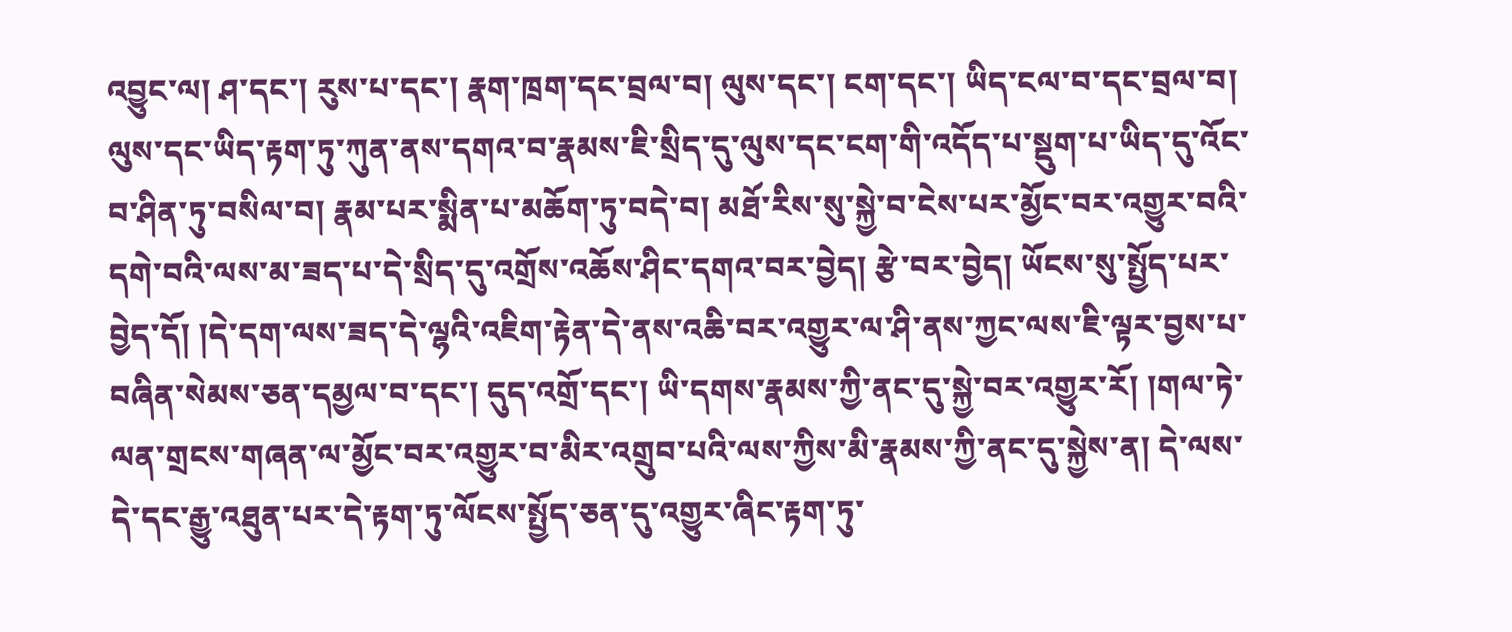འབྱུང་ལ། ཤ་དང་། རུས་པ་དང་། རྣག་ཁྲག་དང་བྲལ་བ། ལུས་དང་། ངག་དང་། ཡིད་ངལ་བ་དང་བྲལ་བ། ལུས་དང་ཡིད་རྟག་ཏུ་ཀུན་ནས་དགའ་བ་རྣམས་ཇི་སྲིད་དུ་ལུས་དང་ངག་གི་འདོད་པ་སྡུག་པ་ཡིད་དུ་འོང་བ་ཤིན་ཏུ་བསིལ་བ། རྣམ་པར་སྨིན་པ་མཆོག་ཏུ་བདེ་བ། མཐོ་རིས་སུ་སྐྱེ་བ་ངེས་པར་མྱོང་བར་འགྱུར་བའི་དགེ་བའི་ལས་མ་ཟད་པ་དེ་སྲིད་དུ་འགྲོས་འཆོས་ཤིང་དགའ་བར་བྱེད། རྩེ་བར་བྱེད། ཡོངས་སུ་སྤྱོད་པར་བྱེད་དོ། །དེ་དག་ལས་ཟད་དེ་ལྷའི་འཇིག་རྟེན་དེ་ནས་འཆི་བར་འགྱུར་ལ་ཤི་ནས་ཀྱང་ལས་ཇི་ལྟར་བྱས་པ་བཞིན་སེམས་ཅན་དམྱལ་བ་དང་། དུད་འགྲོ་དང་། ཡི་དགས་རྣམས་ཀྱི་ནང་དུ་སྐྱེ་བར་འགྱུར་རོ། །གལ་ཏེ་ལན་གྲངས་གཞན་ལ་མྱོང་བར་འགྱུར་བ་མིར་འགྲུབ་པའི་ལས་ཀྱིས་མི་རྣམས་ཀྱི་ནང་དུ་སྐྱེས་ན། དེ་ལས་དེ་དང་རྒྱུ་འཐུན་པར་དེ་རྟག་ཏུ་ལོངས་སྤྱོད་ཅན་དུ་འགྱུར་ཞིང་རྟག་ཏུ་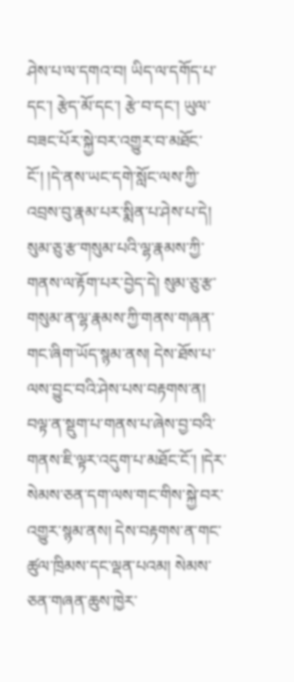ཤེས་པ་ལ་དགའ་བ། ཡིད་ལ་དགོད་པ་དང་། རྩེད་མོ་དང་། རྩེ་བ་དང་། ཡུལ་བཟང་པོར་སྐྱེ་བར་འགྱུར་བ་མཐོང་ངོ་། །དེ་ནས་ཡང་དགེ་སློང་ལས་ཀྱི་འབྲས་བུ་རྣམ་པར་སྨིན་པ་ཤེས་པ་དེ། སུམ་ཅུ་རྩ་གསུམ་པའི་ལྷ་རྣམས་ཀྱི་གནས་ལ་རྟོག་པར་བྱེད་དེ། སུམ་ཅུ་རྩ་གསུམ་ན་ལྷ་རྣམས་ཀྱི་གནས་གཞན་གང་ཞིག་ཡོད་སྙམ་ནས། དེས་ཐོས་པ་ལས་བྱུང་བའི་ཤེས་པས་བརྟགས་ན། བལྟ་ན་སྡུག་པ་གནས་པ་ཞེས་བྱ་བའི་གནས་ཇི་ལྟར་འདུག་པ་མཐོང་ངོ་། །དེར་སེམས་ཅན་དག་ལས་གང་གིས་སྐྱེ་བར་འགྱུར་སྙམ་ནས། དེས་བརྟགས་ན་གང་ཚུལ་ཁྲིམས་དང་ལྡན་པའམ། སེམས་ཅན་གཞན་ཆུས་ཁྱེར་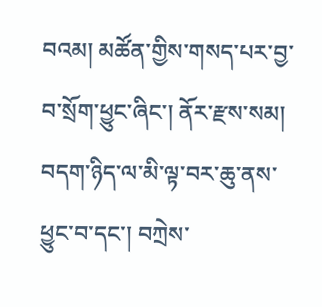བའམ། མཚོན་གྱིས་གསད་པར་བྱ་བ་སྲོག་ཕྱུང་ཞིང་། ནོར་རྫས་སམ། བདག་ཉིད་ལ་མི་ལྟ་བར་ཆུ་ནས་ཕྱུང་བ་དང་། བཀྲེས་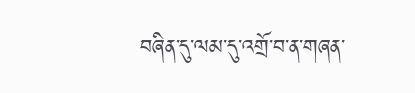བཞིན་དུ་ལམ་དུ་འགྲོ་བ་ན་གཞན་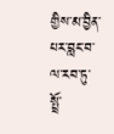གྱིས་མ་བྱིན་པར་བླང་བ་ལ་རབ་ཏུ་སྤྲོ་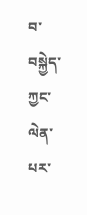བ་བསྐྱེད་ཀྱང་ལེན་པར་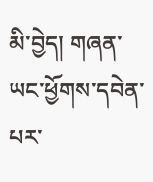མི་བྱེད། གཞན་ཡང་ཕྱོགས་དབེན་པར་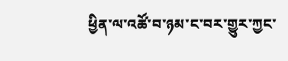ཕྱིན་ལ་འཚོ་བ་ཉམ་ང་བར་གྱུར་ཀྱང་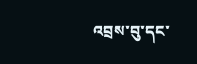འབྲས་བུ་དང་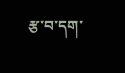རྩ་བ་དག་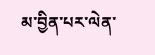མ་བྱིན་པར་ལེན་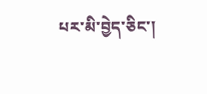པར་མི་བྱེད་ཅིང་།